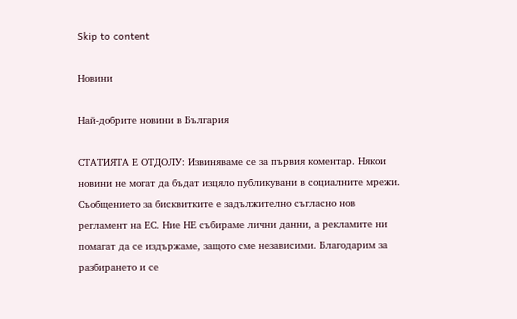Skip to content

Новини

Най-добрите новини в България

СТАТИЯТА Е ОТДОЛУ: Извиняваме се за първия коментар. Някои новини не могат да бъдат изцяло публикувани в социалните мрежи. Съобщението за бисквитките е задължително съгласно нов регламент на ЕС. Ние НЕ събираме лични данни, а рекламите ни помагат да се издържаме, защото сме независими. Благодарим за разбирането и се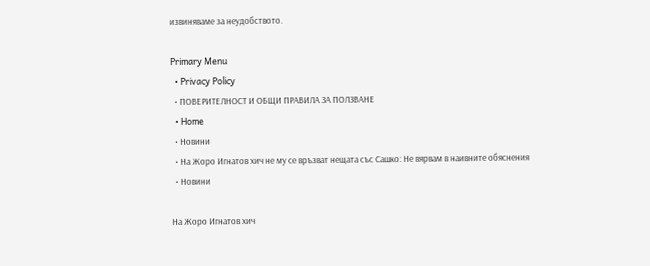извиняваме за неудобството.

Primary Menu
  • Privacy Policy
  • ПОВЕРИТЕЛНОСТ И ОБЩИ ПРАВИЛА ЗА ПОЛЗВАНЕ
  • Home
  • Новини
  • На Жоро Игнатов хич не му се връзват нещата със Сашко: Не вярвам в наивните обяснения
  • Новини

На Жоро Игнатов хич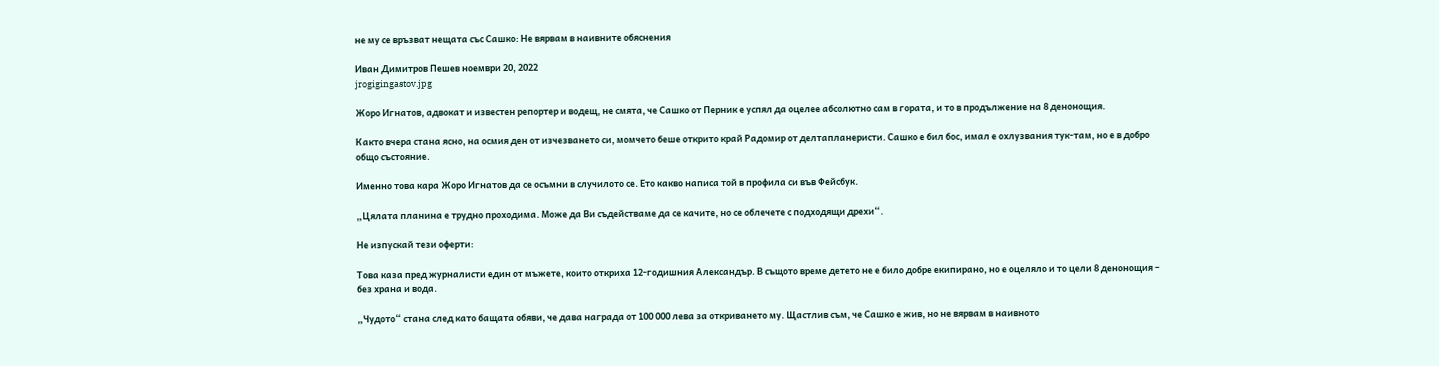не му се връзват нещата със Сашко: Не вярвам в наивните обяснения

Иван Димитров Пешев ноември 20, 2022
jrogigingastov.jpg

Жоро Игнатов, адвокат и известен репортер и водещ, не смята, че Сашко от Перник е успял да оцелее абсолютно сам в гората, и то в продължение на 8 денонощия.

Както вчера стана ясно, на осмия ден от изчезването си, момчето беше открито край Радомир от делтапланеристи. Сашко е бил бос, имал е охлузвания тук-там, но е в добро общо състояние.

Именно това кара Жоро Игнатов да се осъмни в случилото се. Ето какво написа той в профила си във Фейсбук.

„Цялата планина е трудно проходима. Може да Ви съдействаме да се качите, но се облечете с подходящи дрехи“.

Не изпускай тези оферти:

Това каза пред журналисти един от мъжете, които откриха 12-годишния Александър. В същото време детето не е било добре екипирано, но е оцеляло и то цели 8 денонощия – без храна и вода.

„Чудото“ стана след като бащата обяви, че дава награда от 100 000 лева за откриването му. Щастлив съм, че Сашко е жив, но не вярвам в наивното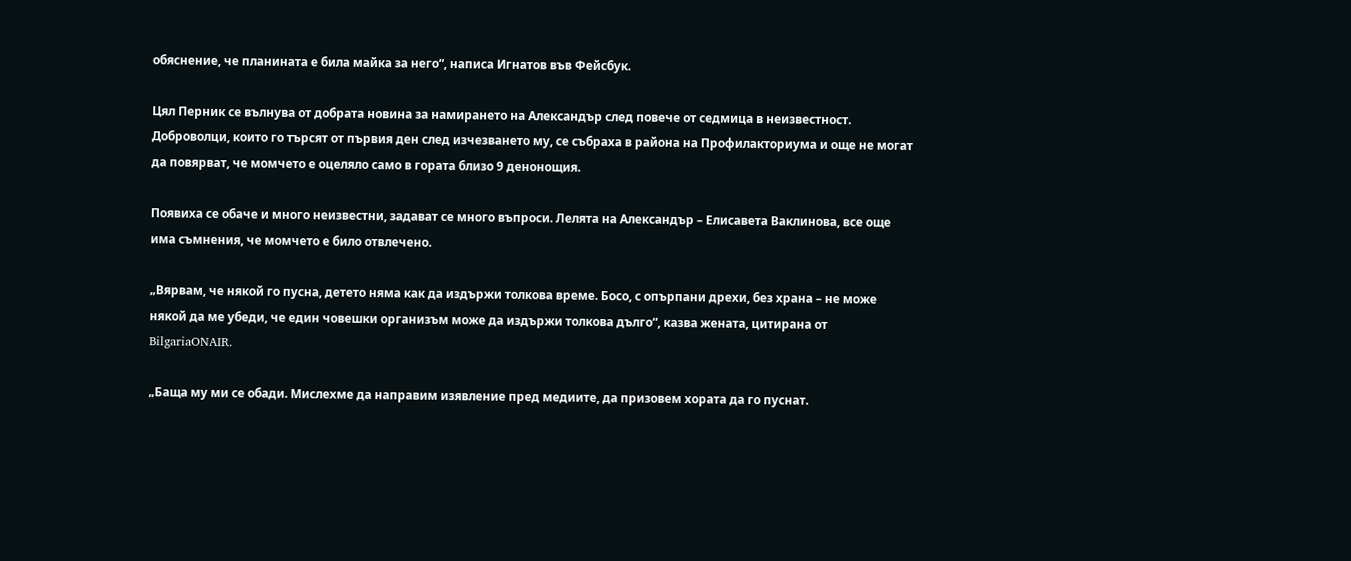обяснение, че планината е била майка за него“, написа Игнатов във Фейсбук.

Цял Перник се вълнува от добрата новина за намирането на Александър след повече от седмица в неизвестност. Доброволци, които го търсят от първия ден след изчезването му, се събраха в района на Профилакториума и още не могат да повярват, че момчето е оцеляло само в гората близо 9 денонощия.

Появиха се обаче и много неизвестни, задават се много въпроси. Лелята на Александър – Елисавета Ваклинова, все още има съмнения, че момчето е било отвлечено.

„Вярвам, че някой го пусна, детето няма как да издържи толкова време. Босо, с опърпани дрехи, без храна – не може някой да ме убеди, че един човешки организъм може да издържи толкова дълго“, казва жената, цитирана от BilgariaONAIR.

„Баща му ми се обади. Мислехме да направим изявление пред медиите, да призовем хората да го пуснат.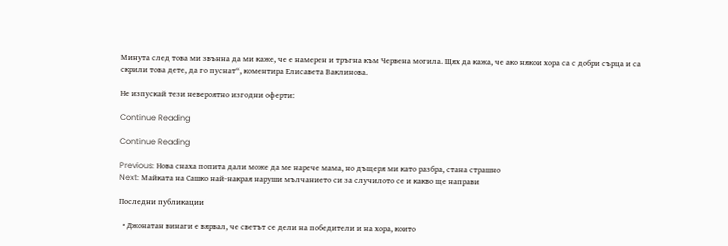Минута след това ми звънна да ми каже, че е намерен и тръгна към Червена могила. Щях да кажа, че ако някои хора са с добри сърца и са скрили това дете, да го пуснат“, коментира Елисавета Ваклинова.

Не изпускай тези невероятно изгодни оферти:

Continue Reading

Continue Reading

Previous: Нова снаха попита дали може да ме нарече мама, но дъщеря ми като разбра, стана страшно
Next: Майката на Сашко най-накрая наруши мълчанието си за случилото се и какво ще направи

Последни публикации

  • Джонатан винаги е вярвал, че светът се дели на победители и на хора, които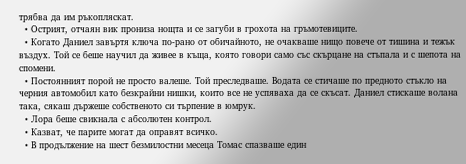трябва да им ръкопляскат.
  • Острият, отчаян вик прониза нощта и се загуби в грохота на гръмотевиците.
  • Когато Даниел завъртя ключа по-рано от обичайното, не очакваше нищо повече от тишина и тежък въздух. Той се беше научил да живее в къща, която говори само със скърцане на стъпала и с шепота на спомени.
  • Постоянният порой не просто валеше. Той преследваше. Водата се стичаше по предното стъкло на черния автомобил като безкрайни нишки, които все не успяваха да се скъсат. Даниел стискаше волана така, сякаш държеше собственото си търпение в юмрук.
  • Лора беше свикнала с абсолютен контрол.
  • Казват, че парите могат да оправят всичко.
  • В продължение на шест безмилостни месеца Томас спазваше един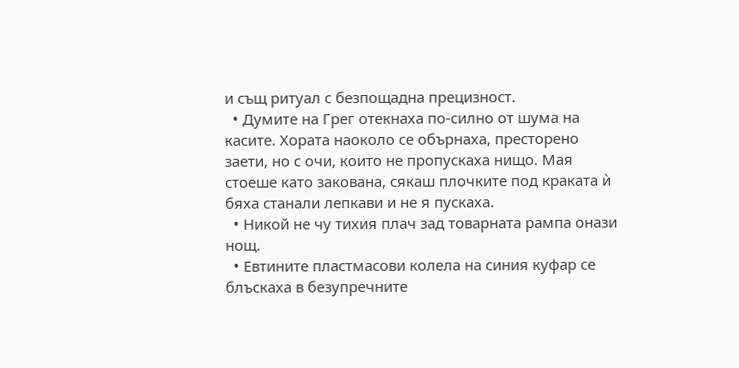и същ ритуал с безпощадна прецизност.
  • Думите на Грег отекнаха по-силно от шума на касите. Хората наоколо се обърнаха, престорено заети, но с очи, които не пропускаха нищо. Мая стоеше като закована, сякаш плочките под краката ѝ бяха станали лепкави и не я пускаха.
  • Никой не чу тихия плач зад товарната рампа онази нощ.
  • Евтините пластмасови колела на синия куфар се блъскаха в безупречните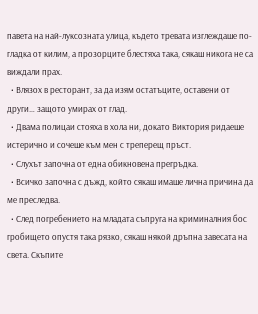павета на най-луксозната улица, където тревата изглеждаше по-гладка от килим, а прозорците блестяха така, сякаш никога не са виждали прах.
  • Влязох в ресторант, за да изям остатъците, оставени от други… защото умирах от глад.
  • Двама полицаи стояха в хола ни, докато Виктория ридаеше истерично и сочеше към мен с треперещ пръст.
  • Слухът започна от една обикновена прегръдка.
  • Всичко започна с дъжд, който сякаш имаше лична причина да ме преследва.
  • След погребението на младата съпруга на криминалния бос гробището опустя така рязко, сякаш някой дръпна завесата на света. Скъпите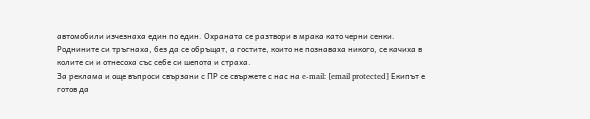автомобили изчезнаха един по един. Охраната се разтвори в мрака като черни сенки. Роднините си тръгнаха, без да се обръщат, а гостите, които не познаваха никого, се качиха в колите си и отнесоха със себе си шепота и страха.
За реклама и още въпроси свързани с ПР се свържете с нас на e-mail: [email protected] Екипът е готов да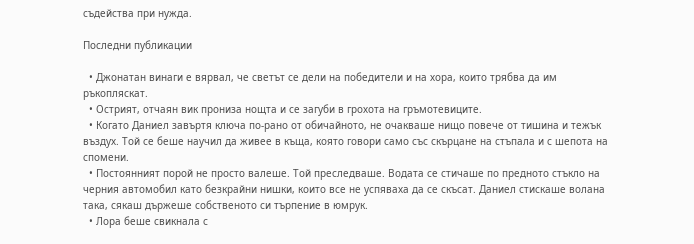съдейства при нужда.

Последни публикации

  • Джонатан винаги е вярвал, че светът се дели на победители и на хора, които трябва да им ръкопляскат.
  • Острият, отчаян вик прониза нощта и се загуби в грохота на гръмотевиците.
  • Когато Даниел завъртя ключа по-рано от обичайното, не очакваше нищо повече от тишина и тежък въздух. Той се беше научил да живее в къща, която говори само със скърцане на стъпала и с шепота на спомени.
  • Постоянният порой не просто валеше. Той преследваше. Водата се стичаше по предното стъкло на черния автомобил като безкрайни нишки, които все не успяваха да се скъсат. Даниел стискаше волана така, сякаш държеше собственото си търпение в юмрук.
  • Лора беше свикнала с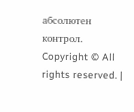абсолютен контрол.
Copyright © All rights reserved. |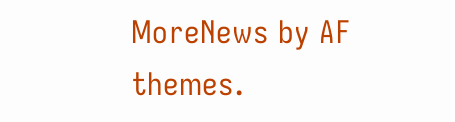MoreNews by AF themes.